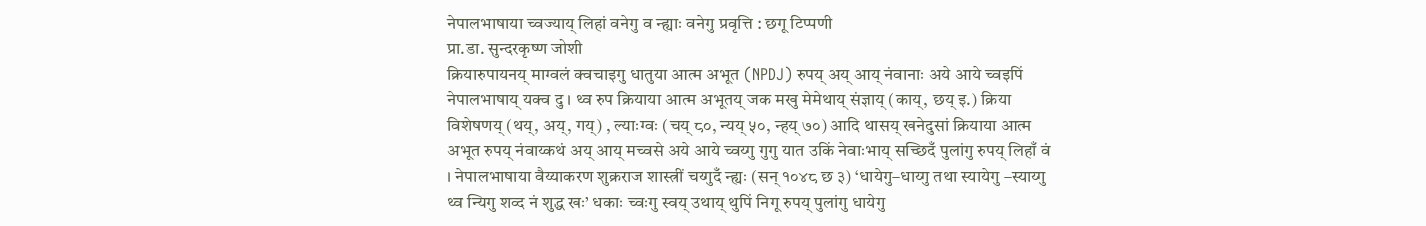नेपालभाषाया च्वज्याय् लिहां वनेगु व न्ह्याः वनेगु प्रवृत्ति : छगू टिप्पणी
प्रा.डा. सुन्दरकृष्ण जोशी
क्रियारुपायनय् माग्वलं क्वचाइगु धातुया आत्म अभूत (NPDJ) रुपय् अय् आय् नंवानाः अये आये च्वइपिं नेपालभाषाय् यक्व दु । थ्व रुप क्रियाया आत्म अभूतय् जक मखु मेमेथाय् संज्ञाय् (काय्, छय् इ.) क्रिया विशेषणय् (थय्, अय्, गय्) , ल्याःग्वः (चय् ८०, न्यय् ५०, न्हय् ७०) आदि थासय् खनेदुसां क्रियाया आत्म अभूत रुपय् नंवाय्कथं अय् आय् मच्वसे अये आये च्वय्गु गुगु यात उकिं नेवाःभाय् सच्छिदँ पुलांगु रुपय् लिहाँ वं । नेपालभाषाया वैय्याकरण शुक्रराज शास्त्रीं चय्गुदँ न्ह्यः (सन् १०४८ छ ३) ‘धायेगु–धाय्गु तथा स्यायेगु –स्याय्गु थ्व न्यिगु शव्द नं शुद्ध खः’ धकाः च्वःगु स्वय् उथाय् थुपिं निगू रुपय् पुलांगु धायेगु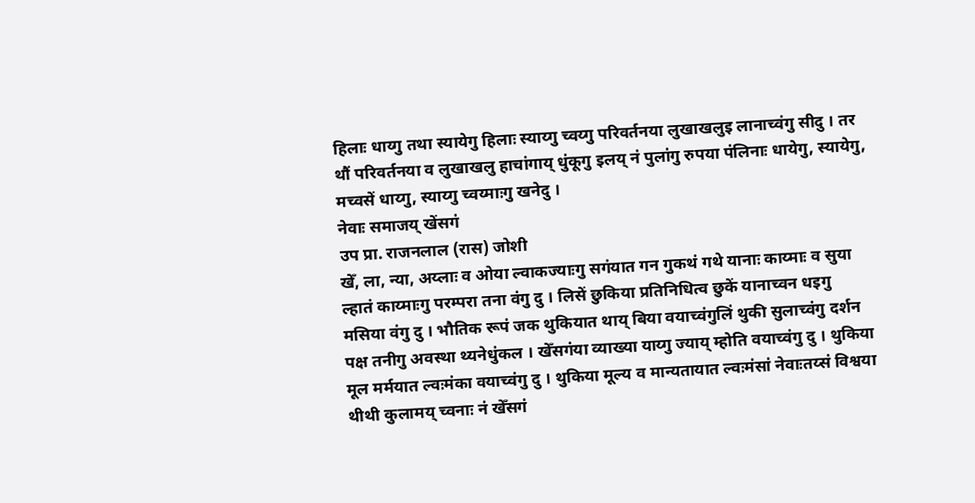हिलाः धाय्गु तथा स्यायेगु हिलाः स्याय्गु च्वय्गु परिवर्तनया लुखाखलुइ लानाच्वंगु सीदु । तर थौं परिवर्तनया व लुखाखलु हाचांगाय् धुंकूगु इलय् नं पुलांगु रुपया पंलिनाः धायेगु, स्यायेगु, मच्वसें धाय्गु, स्याय्गु च्वय्माःगु खनेदु ।
नेवाः समाजय् खेंसगं
उप प्रा. राजनलाल (रास) जोशी
खेँ, ला, न्या, अय्लाः व ओया ल्वाकज्याःगु सगंयात गन गुकथं गथे यानाः काय्माः व सुया ल्हातं काय्माःगु परम्परा तना वंगु दु । लिसें छुकिया प्रतिनिधित्व छुकें यानाच्वन धइगु मसिया वंगु दु । भौतिक रूपं जक थुकियात थाय् बिया वयाच्वंगुलिं थुकी सुलाच्वंगु दर्शन पक्ष तनीगु अवस्था थ्यनेधुंकल । खेँसगंया व्याख्या याय्गु ज्याय् म्होति वयाच्वंगु दु । थुकिया मूल मर्मयात ल्वःमंका वयाच्वंगु दु । थुकिया मूल्य व मान्यतायात ल्वःमंसां नेवाःतय्सं विश्वया थीथी कुलामय् च्वनाः नं खेँसगं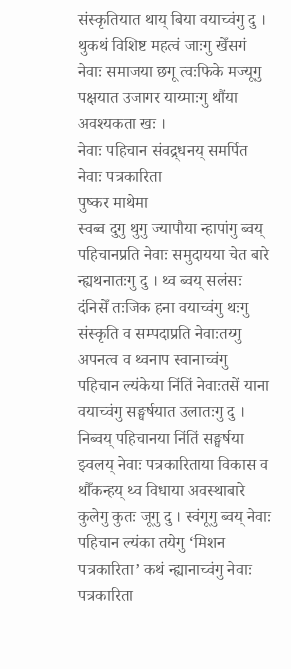संस्कृतियात थाय् बिया वयाच्वंगु दु । थुकथं विशिष्ट महत्वं जाःगु खेँसगं नेवाः समाजया छगू त्वःफिके मज्यूगु पक्षयात उजागर याय्माःगु थौंया अवश्यकता खः ।
नेवाः पहिचान संवद्र्धनय् समर्पित नेवाः पत्रकारिता
पुष्कर माथेमा
स्वब्व दुगु थुगु ज्यापौया न्हापांगु ब्वय् पहिचानप्रति नेवाः समुदायया चेत बारे न्ह्यथनातःगु दु । थ्व ब्वय् सलंसः दंनिसेँ तःजिक हना वयाच्वंगु थःगु संस्कृति व सम्पदाप्रति नेवाःतय्गु अपनत्व व थ्वनाप स्वानाच्वंगु पहिचान ल्यंकेया निंतिं नेवाःतसें याना वयाच्वंगु सङ्घर्षयात उलातःगु दु । निब्वय् पहिचानया निंतिं सङ्घर्षया झ्वलय् नेवाः पत्रकारिताया विकास व थौँकन्हय् थ्व विधाया अवस्थाबारे कुलेगु कुतः जूगु दु । स्वंगूगु ब्वय् नेवाः पहिचान ल्यंका तयेगु ‘मिशन पत्रकारिता’ कथं न्ह्यानाच्वंगु नेवाः पत्रकारिता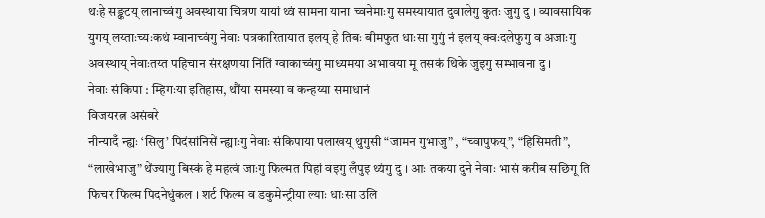थःहे सङ्कटय् लानाच्वंगु अवस्थाया चित्रण यायां थ्वं सामना याना च्वनेमाःगु समस्यायात दुवालेगु कुतः जुगु दु । व्यावसायिक युगय् लय्ताःच्यःकथं म्वानाच्वंगु नेवाः पत्रकारितायात इलय् हे तिबः बीमफुत धाःसा गुगुं नं इलय् क्वःदलेफुगु व अजाःगु अवस्थाय् नेवाःतय्त पहिचान संरक्षणया निंतिं ग्वाकाच्वंगु माध्यमया अभावया मू तसकं थिके जुइगु सम्भावना दु ।
नेवाः संकिपा : म्हिगःया इतिहास, थौंया समस्या व कन्हय्या समाधानं
विजयरत्न असंबरे
नीन्यादँ न्ह्यः ‘सिलु’ पिदंसांनिसें न्ह्याःगु नेवाः संकिपाया पलाखय् थुगुसी “जामन गुभाजु” , “च्वापुफय्”, “हिसिमती”, “लाखेभाजु” थेंज्यागु बिस्कं हे महत्वं जाःगु फिल्मत पिहां वइगु लँपुइ थ्यंगु दु । आः तकया दुने नेवाः भासं करीब सछिगू ति फिचर फिल्म पिदनेधुंकल । शर्ट फिल्म व डकुमेन्ट्रीया ल्याः धाःसा उलि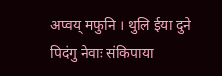अप्वय् मफुनि । थुलि ईया दुने पिदंगु नेवाः संकिपाया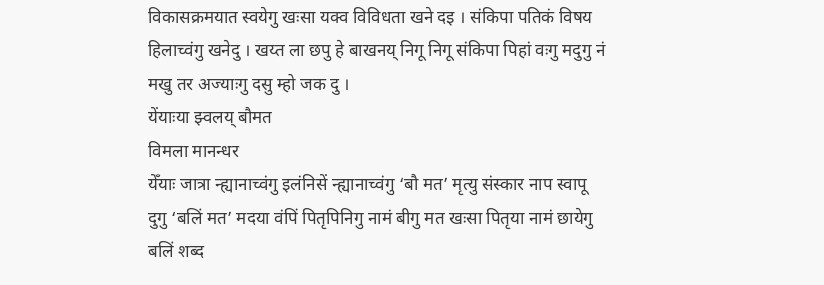विकासक्रमयात स्वयेगु खःसा यक्व विविधता खने दइ । संकिपा पतिकं विषय हिलाच्वंगु खनेदु । खय्त ला छपु हे बाखनय् निगू निगू संकिपा पिहां वःगु मदुगु नं मखु तर अज्याःगु दसु म्हो जक दु ।
येंयाःया झ्वलय् बौमत
विमला मानन्धर
येँयाः जात्रा न्ह्यानाच्वंगु इलंनिसें न्ह्यानाच्वंगु ‘बौ मत’ मृत्यु संस्कार नाप स्वापू दुगु ‘बलिं मत’ मदया वंपिं पितृपिनिगु नामं बीगु मत खःसा पितृया नामं छायेगु बलिं शब्द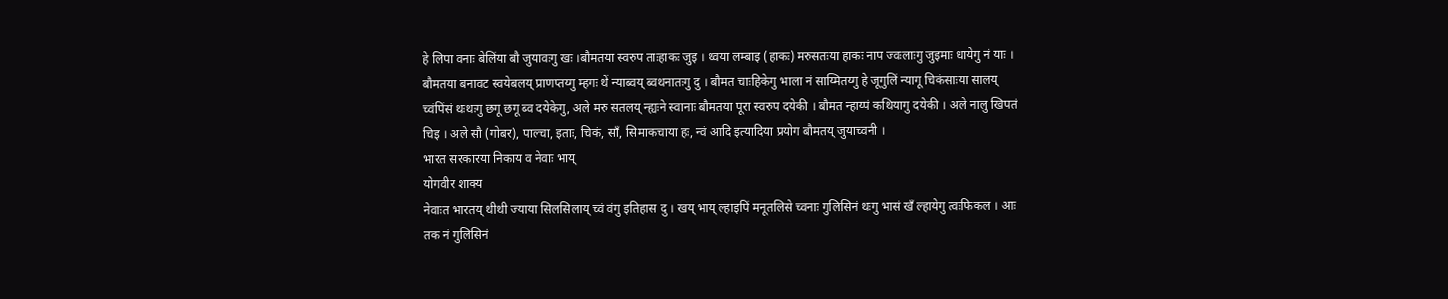हे लिपा वनाः बेलिंया बौ जुयावःगु खः ।बौमतया स्वरुप ताःहाकः जुइ । थ्वया लम्बाइ (हाकः) मरुसतःया हाकः नाप ज्वःलाःगु जुइमाः धायेगु नं याः । बौमतया बनावट स्वयेबलय् प्राणप्तय्गु म्हगः थें न्याब्वय् ब्वथनातःगु दु । बौमत चाःहिकेगु भाला नं साय्मितय्गु हे जूगुलिं न्यागू चिकंसाःया सालय् च्वंपिंसं थःथःगु छगू छगू ब्व दयेकेगु, अले मरु सतलय् न्ह्यःने स्वानाः बौमतया पूरा स्वरुप दयेकी । बौमत न्हाय्पं कथियागु दयेकी । अले नालु खिपतं चिइ । अले सौ (गोबर), पाल्चा, इताः, चिकं, साँ, सिमाकचाया हः, न्वं आदि इत्यादिया प्रयोग बौमतय् जुयाच्वनी ।
भारत सरकारया निकाय व नेवाः भाय्
योगवीर शाक्य
नेवाःत भारतय् थीथी ज्याया सिलसिलाय् च्वं वंगु इतिहास दु । खय् भाय् ल्हाइपिं मनूतलिसे च्वनाः गुलिसिनं थःगु भासं खँ ल्हायेगु त्वःफिकल । आः तक नं गुलिसिनं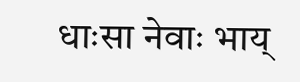धाःसा नेवाः भाय्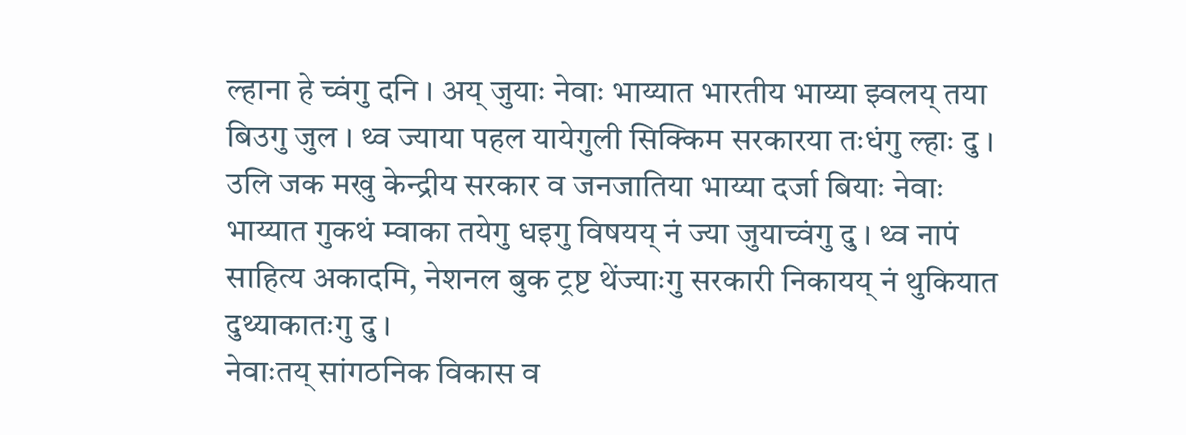ल्हाना हे च्वंगु दनि । अय् जुयाः नेवाः भाय्यात भारतीय भाय्या झ्वलय् तया बिउगु जुल । थ्व ज्याया पहल यायेगुली सिक्किम सरकारया तःधंगु ल्हाः दु । उलि जक मखु केन्द्रीय सरकार व जनजातिया भाय्या दर्जा बियाः नेवाः भाय्यात गुकथं म्वाका तयेगु धइगु विषयय् नं ज्या जुयाच्वंगु दु । थ्व नापं साहित्य अकादमि, नेशनल बुक ट्रष्ट थेंज्याःगु सरकारी निकायय् नं थुकियात दुथ्याकातःगु दु ।
नेवाःतय् सांगठनिक विकास व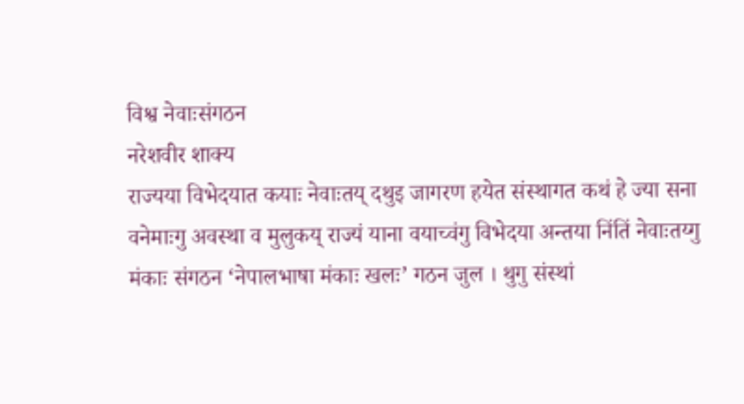विश्व नेवाःसंगठन
नरेशवीर शाक्य
राज्यया विभेदयात कयाः नेवाःतय् दथुइ जागरण हयेत संस्थागत कथं हे ज्या सना वनेमाःगु अवस्था व मुलुकय् राज्यं याना वयाच्वंगु विभेदया अन्तया निंतिं नेवाःतय्गु मंकाः संगठन ‘नेपालभाषा मंकाः खलः’ गठन जुल । थुगु संस्थां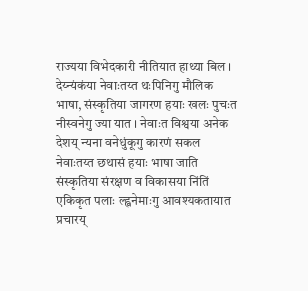राज्यया विभेदकारी नीतियात हाथ्या बिल । देय्न्यंकंया नेवाःतय्त थःपिनिगु मौलिक भाषा, संस्कृतिया जागरण हयाः खलः पुचःत नीस्वनेगु ज्या यात । नेवाःत विश्वया अनेक देशय् न्यना वनेधुंकूगु कारणं सकल नेवाःतय्त छथासं हयाः भाषा जाति संस्कृतिया संरक्षण व विकासया निंतिं एकिकृत पलाः ल्ह्वनेमाःगु आवश्यकतायात प्रचारय्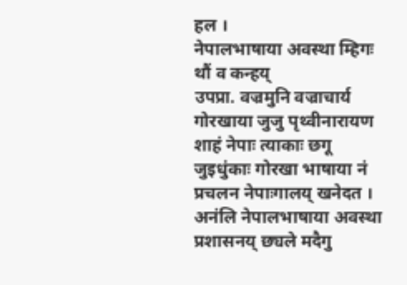हल ।
नेपालभाषाया अवस्था म्हिगः थौं व कन्हय्
उपप्रा. वज्रमुनि वज्राचार्य
गोरखाया जुजु पृथ्वीनारायण शाहं नेपाः त्याकाः छगू जुइधुंकाः गोरखा भाषाया नं प्रचलन नेपाःगालय् खनेदत । अनंलि नेपालभाषाया अवस्था प्रशासनय् छ्यले मदैगु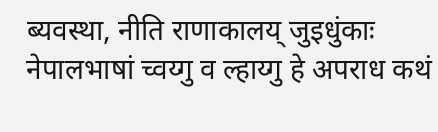ब्यवस्था, नीति राणाकालय् जुइधुंकाः नेपालभाषां च्वय्गु व ल्हाय्गु हे अपराध कथं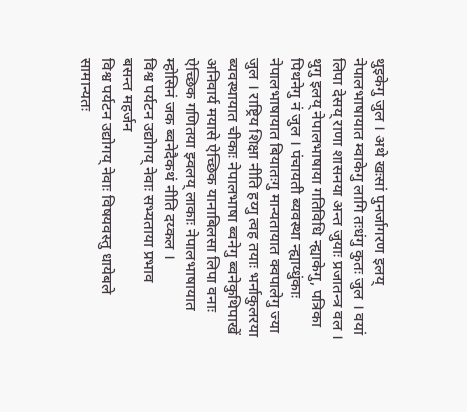थुइकेगु जुल । अथे खःसां पुनर्जागरण इलय् नेपालभाषायात म्वाकेगु लागि तःधंगु कुतः जुल । वयां लिपा देसय् राणा शासनया अन्त जुयाः प्रजातन्त्र वल । थुगु इलय् नेपालभाषाया गतिविधि न्ह्याकेगु, पत्रिका पिथनेगु नं जुल । पंचायती ब्यवस्था न्ह्याय्धुंकाः नेपालभाषायात बियातःगु मान्यतायात क्वपालेगु ज्या जुल । राष्ट्रिय शिक्षा नीति हय्गु त्वह तयाः भर्नाकुलरया ब्यवस्थायात चीकाः नेपालभाषा ब्वनेगु ब्वनेकुथिपाखें अनिवार्य मयासे ऐच्छिक यानाबिलसा लिपा वनाः ऐच्छिक गणितया झ्वलय् लाकाः नेपालभाषायात म्होसिनं जक ब्वनेदैकथं नीति दय्कल ।
विश्व पर्यटन उद्योगय् नेवाः सभ्यताया प्रभाव
बसन्त महर्जन
विश्व पर्यटन उद्योगय् नेवाः विषयवस्तु धायेबले सामान्यतः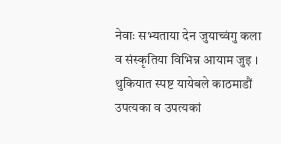नेवाः सभ्यताया देन जुयाच्वंगु कला व संस्कृतिया विभिन्न आयाम जुइ । थुकियात स्पष्ट यायेबले काठमाडौं उपत्यका व उपत्यकां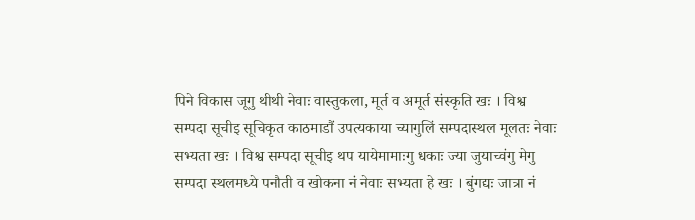पिने विकास जूगु थीथी नेवाः वास्तुकला, मूर्त व अमूर्त संस्कृति खः । विश्व सम्पदा सूचीइ सूचिकृत काठमाडौं उपत्यकाया च्यागुलिं सम्पदास्थल मूलतः नेवाः सभ्यता खः । विश्व सम्पदा सूचीइ थप यायेमामाःगु धकाः ज्या जुयाच्वंगु मेगु सम्पदा स्थलमध्ये पनौती व खोकना नं नेवाः सभ्यता हे खः । बुंगद्यः जात्रा नं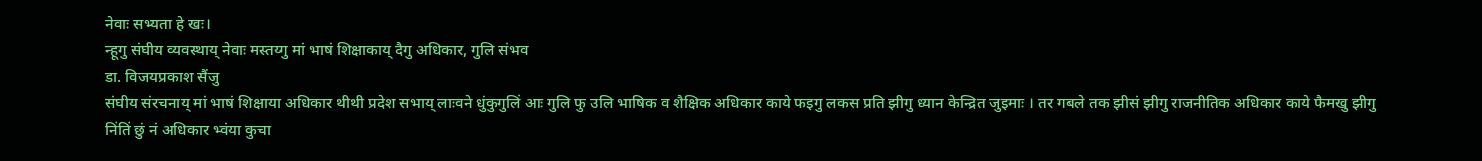नेवाः सभ्यता हे खः।
न्हूगु संघीय व्यवस्थाय् नेवाः मस्तय्गु मां भाषं शिक्षाकाय् दैगु अधिकार, गुलि संभव
डा. विजयप्रकाश सैंजु
संघीय संरचनाय् मां भाषं शिक्षाया अधिकार थीथी प्रदेश सभाय् लाःवने धुंकुगुलिं आः गुलि फु उलि भाषिक व शैक्षिक अधिकार काये फइगु लकस प्रति झीगु ध्यान केन्द्रित जुइमाः । तर गबले तक झीसं झीगु राजनीतिक अधिकार काये फैमखु झीगु निंतिं छुं नं अधिकार भ्वंया कुचा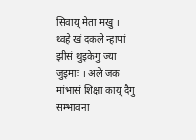सिवाय् मेता मखु । थ्वहे खं दकले न्हापां झीसं थुइकेगु ज्या जुइमाः । अले जक मांभासं शिक्षा काय् दैगु सम्भावना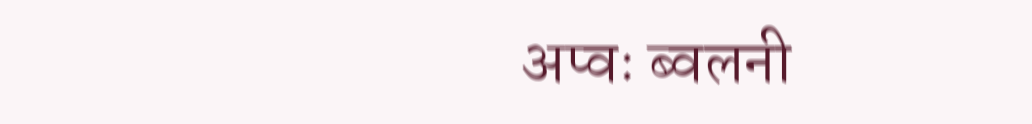अप्वः ब्वलनी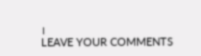।
LEAVE YOUR COMMENTS